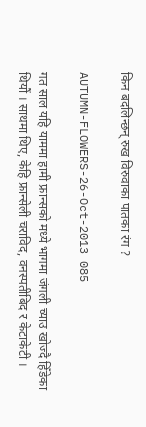किन बदलिन्छन् रुख विरुवाका पातका रंग ?

AUTUMN-FLOWERS-26-Oct-2013 085

गत साल यहि याममा हामी फ्रान्सको मध्ये भागमा जंगली च्याउ खोज्दै हिँडेका थियौं । साथमा थिए, केहि फ्रान्सेली चराविद, वनस्पतीबिद र केटाकेटी ।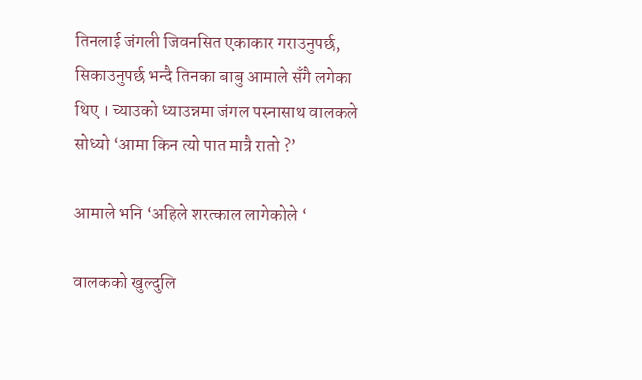तिनलाई जंगली जिवनसित एकाकार गराउनुपर्छ, सिकाउनुपर्छ भन्दै तिनका बाबु आमाले सँगै लगेका थिए । च्याउको ध्याउन्नमा जंगल पस्नासाथ वालकले सोध्यो ‘आमा किन त्यो पात मात्रै रातो ?’

आमाले भनि ‘अहिले शरत्काल लागेकोले ‘

वालकको खुल्दुलि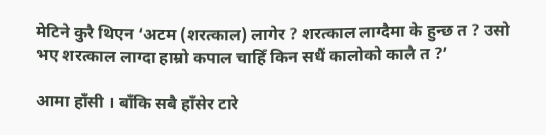मेटिने कुरै थिएन ‘अटम (शरत्काल) लागेर ? शरत्काल लाग्दैमा के हुन्छ त ? उसो भए शरत्काल लाग्दा हाम्रो कपाल चाहिँ किन सधैं कालोको कालै त ?’

आमा हाँसी । बाँकि सबै हाँसेर टारे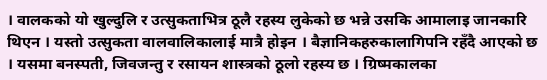। वालकको यो खुल्दुलि र उत्सुकताभित्र ठूलै रहस्य लुकेको छ भन्ने उसकि आमालाइ जानकारि थिएन । यस्तो उत्सुकता वालवालिकालाई मात्रै होइन । बैज्ञानिकहरुकालागिपनि रहँदै आएको छ । यसमा बनस्पती, जिवजन्तु र रसायन शास्त्रको ठूलो रहस्य छ । ग्रिष्मकालका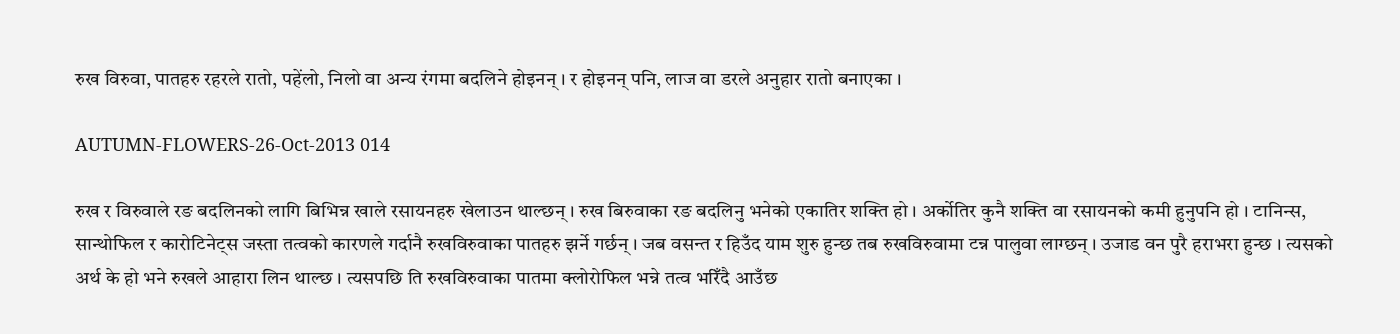रुख विरुवा, पातहरु रहरले रातो, पहेंलो, निलो वा अन्य रंगमा बदलिने होइनन् । र होइनन् पनि, लाज वा डरले अनुहार रातो बनाएका ।

AUTUMN-FLOWERS-26-Oct-2013 014

रुख र विरुवाले रङ बदलिनको लागि बिभिन्न खाले रसायनहरु खेलाउन थाल्छन् । रुख बिरुवाका रङ बदलिनु भनेको एकातिर शक्ति हो । अर्कोतिर कुनै शक्ति वा रसायनको कमी हुनुपनि हो । टानिन्स, सान्थोफिल र कारोटिनेट्स जस्ता तत्वको कारणले गर्दानै रुखविरुवाका पातहरु झर्ने गर्छन् । जब वसन्त र हिउँद याम शुरु हुन्छ तब रुखविरुवामा टन्न पालुवा लाग्छन् । उजाड वन पुरै हराभरा हुन्छ । त्यसको अर्थ के हो भने रुखले आहारा लिन थाल्छ । त्यसपछि ति रुखविरुवाका पातमा क्लोरोफिल भन्ने तत्व भरिँदै आउँछ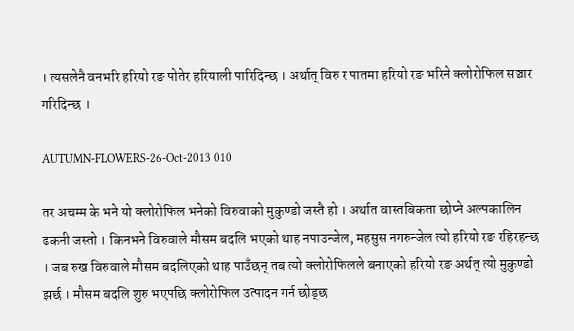। त्यसलेनै वनभरि हरियो रङ पोतेर हरियाली पारिदिन्छ । अर्थात् विरु र पातमा हरियो रङ भरिने क्लोरोफिल सञ्चार गरिदिन्छ ।

AUTUMN-FLOWERS-26-Oct-2013 010

तर अचम्म के भने यो क्लोरोफिल भनेको विरुवाको मुकुण्डो जस्तै हो । अर्थात वास्तबिकता छोप्ने अल्पकालिन ढकनी जस्तो । किनभने विरुवाले मौसम बदलि भएको थाह नपाउन्जेल, महसुस नगरुन्जेल त्यो हरियो रङ रहिरहन्छ । जब रुख विरुवाले मौसम बदलिएको थाह पाउँछन् तब त्यो क्लोरोफिलले बनाएको हरियो रङ अर्थत् त्यो मुकुण्डो झर्छ । मौसम बदलि शुरु भएपछि क्लोरोफिल उत्पादन गर्न छोड्छ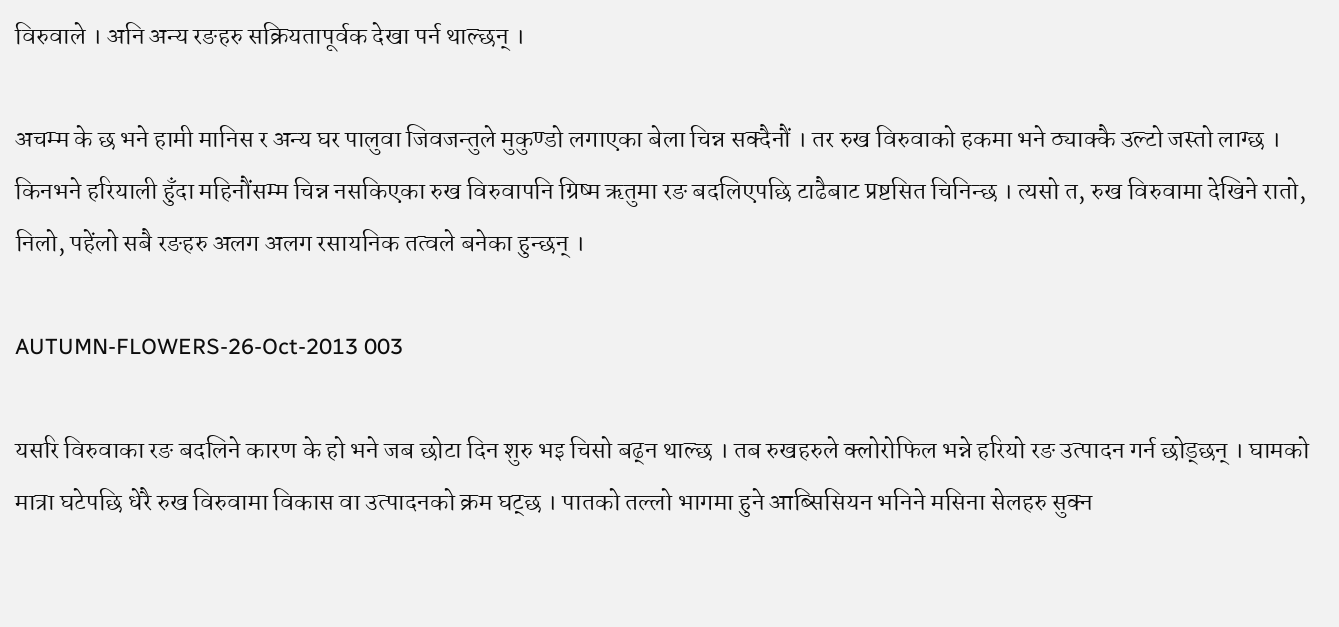विरुवाले । अनि अन्य रङहरु सक्रियतापूर्वक देखा पर्न थाल्छन् ।

अचम्म के छ भने हामी मानिस र अन्य घर पालुवा जिवजन्तुले मुकुण्डो लगाएका बेला चिन्न सक्दैनौं । तर रुख विरुवाको हकमा भने ठ्याक्कै उल्टो जस्तो लाग्छ । किनभने हरियाली हुँदा महिनौंसम्म चिन्न नसकिएका रुख विरुवापनि ग्रिष्म ऋतुमा रङ बदलिएपछि टाढैबाट प्रष्टसित चिनिन्छ । त्यसो त, रुख विरुवामा देखिने रातो, निलो, पहेंलो सबै रङहरु अलग अलग रसायनिक तत्वले बनेका हुन्छन् ।

AUTUMN-FLOWERS-26-Oct-2013 003

यसरि विरुवाका रङ बदलिने कारण के हो भने जब छोटा दिन शुरु भइ चिसो बढ्न थाल्छ । तब रुखहरुले क्लोरोफिल भन्ने हरियो रङ उत्पादन गर्न छोड्छन् । घामको मात्रा घटेपछि धेरै रुख विरुवामा विकास वा उत्पादनको क्रम घट्छ । पातको तल्लो भागमा हुने आब्सिसियन भनिने मसिना सेलहरु सुक्न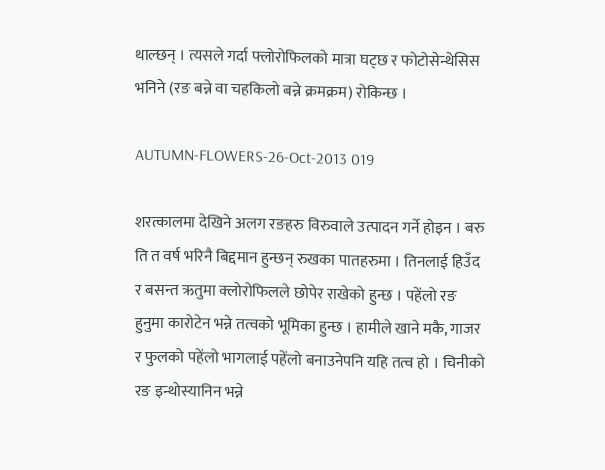थाल्छन् । त्यसले गर्दा फ्लोरोफिलको मात्रा घट्छ र फोटोसेन्थेसिस भनिने (रङ बन्ने वा चहकिलो बन्ने क्रमक्रम) रोकिन्छ ।

AUTUMN-FLOWERS-26-Oct-2013 019

शरत्कालमा देखिने अलग रङहरु विरुवाले उत्पादन गर्ने होइन । बरु ति त वर्ष भरिनै बिद्दमान हुन्छन् रुखका पातहरुमा । तिनलाई हिउँद र बसन्त ऋतुमा क्लोरोफिलले छोपेर राखेको हुन्छ । पहेंलो रङ हुनुमा कारोटेन भन्ने तत्वको भूमिका हुन्छ । हामीले खाने मकै, गाजर र फुलको पहेंलो भागलाई पहेंलो बनाउनेपनि यहि तत्व हो । चिनीको रङ इन्थोस्यानिन भन्ने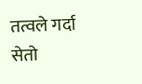तत्वले गर्दा सेतो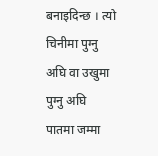बनाइदिन्छ । त्यो चिनीमा पुग्नु अघि वा उखुमा पुग्नु अघि पातमा जम्मा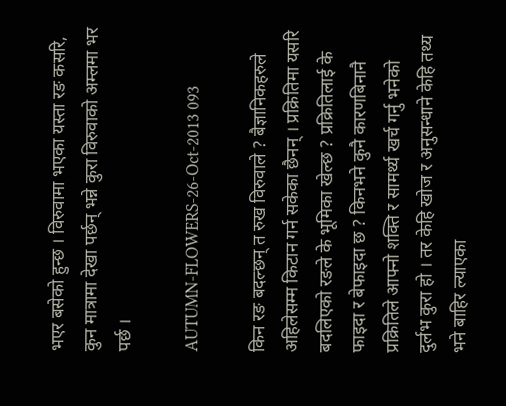भएर बसेको हुन्छ । विरुवामा भएका यस्ता रङ कसरि, कुन मात्रामा देखा पर्छन् भन्ने कुरा विरुवाको अम्लमा भर पर्छ ।

AUTUMN-FLOWERS-26-Oct-2013 093

किन रङ बदल्छन् त रुख विरुवाले ? बैज्ञानिकहरुले अहिलेसम्म किटान गर्न सकेका छैनन् । प्रक्रितिमा यसरि बदलिएको रङले के भूमिका खेल्छ ? प्रक्रितिलाई के फाइदा र बेफाइदा छ ? किनभने कुनै कारणबिनानै प्रक्रितिले आफ्नो शक्ति र सामर्थ्य खर्च गर्नु भनेको दुर्लभ कुरा हो । तर केहि खोज र अनुसन्धाने केहि तथ्य भने बाहिर ल्याएका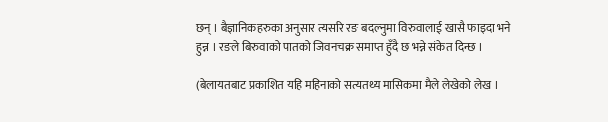छन् । बैज्ञानिकहरुका अनुसार त्यसरि रङ बदल्नुमा विरुवालाई खासै फाइदा भने हुन्न । रङले बिरुवाको पातको जिवनचक्र समाप्त हुँदै छ भन्ने संकेत दिन्छ ।

(बेलायतबाट प्रकाशित यहि महिनाको सत्यतथ्य मासिकमा मैले लेखेको लेख ।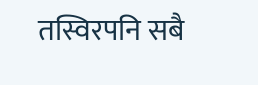तस्विरपनि सबै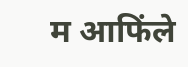म आफिंले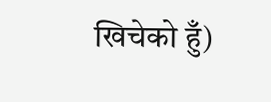खिचेको हुँ)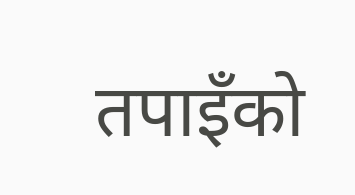तपाइँको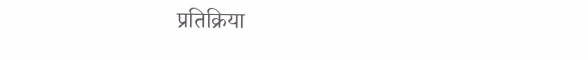प्रतिक्रिया